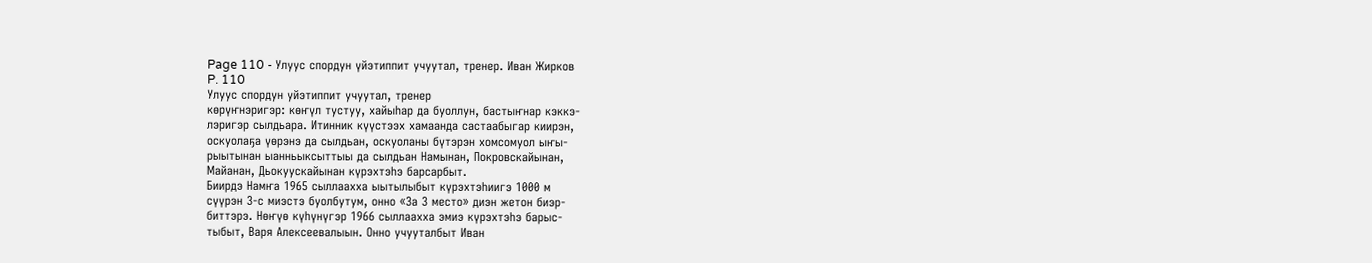Page 110 - Улуус спордун үйэтиппит учуутал, тренер. Иван Жирков
P. 110
Улуус спордун уйэтиппит учуутал, тренер
көрүҥнэригэр: көҥүл тустуу, хайыһар да буоллун, бастыҥнар кэккэ-
лэригэр сылдьара. Итинник күүстээх хамаанда састаабыгар киирэн,
оскуолаҕа үөрэнэ да сылдьан, оскуоланы бүтэрэн хомсомуол ыҥы-
рыытынан ыанньыксыттыы да сылдьан Намынан, Покровскайынан,
Майанан, Дьокуускайынан күрэхтэһэ барсарбыт.
Биирдэ Намҥа 1965 сыллаахха ыытылыбыт күрэхтэһиигэ 1000 м
сүүрэн 3-с миэстэ буолбутум, онно «За 3 место» диэн жетон биэр-
биттэрэ. Нөҥүө күһүнүгэр 1966 сыллаахха эмиэ күрэхтэһэ барыс-
тыбыт, Варя Алексеевалыын. Онно учууталбыт Иван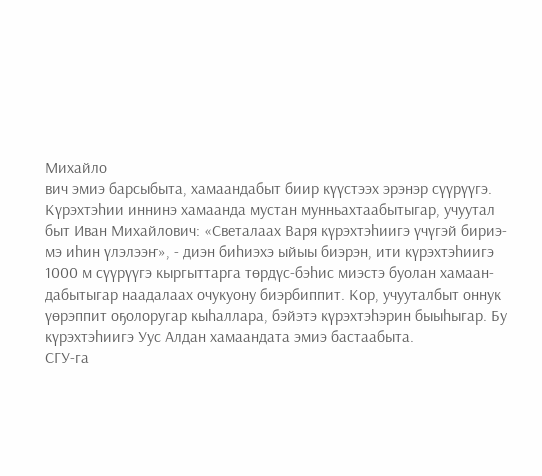Михайло
вич эмиэ барсыбыта, хамаандабыт биир күүстээх эрэнэр сүүрүүгэ.
Күрэхтэһии иннинэ хамаанда мустан мунньахтаабытыгар, учуутал
быт Иван Михайлович: «Светалаах Варя күрэхтэһиигэ үчүгэй бириэ-
мэ иһин үлэлээҥ», - диэн биһиэхэ ыйыы биэрэн, ити күрэхтэһиигэ
1000 м сүүрүүгэ кыргыттарга төрдүс-бэһис миэстэ буолан хамаан-
дабытыгар наадалаах очукуону биэрбиппит. Кор, учууталбыт оннук
үөрэппит оҕолоругар кыһаллара, бэйэтэ күрэхтэһэрин быыһыгар. Бу
күрэхтэһиигэ Уус Алдан хамаандата эмиэ бастаабыта.
СГУ-га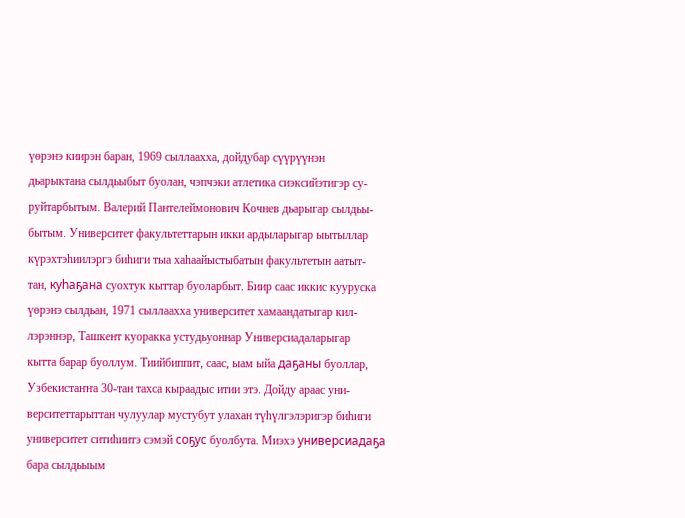үөрэнэ киирэн баран, 1969 сыллаахха, дойдубар сүүрүүнэн
дьарыктана сылдьыбыт буолан, чэпчэки атлетика сиэксийэтигэр су-
руйтарбытым. Валерий Пантелеймонович Кочнев дьарыгар сылдьы-
бытым. Университет факультеттарын икки ардыларыгар ыытыллар
күрэхтэһиилэргэ биһиги тыа хаһаайыстыбатын факультетын аатыт-
тан, куһаҕана суохтук кыттар буоларбыт. Биир саас иккис кууруска
үөрэнэ сылдьан, 1971 сыллаахха университет хамаандатыгар кил-
лэрэннэр, Ташкент куоракка устудьуоннар Универсиадаларыгар
кытта барар буоллум. Тиийбиппит, саас, ыам ыйа даҕаны буоллар,
Узбекистаҥҥа 30-тан тахса кыраадыс итии этэ. Дойду араас уни-
верситеттарыттан чулуулар мустубут улахан түһүлгэлэригэр биһиги
университет ситиһиитэ сэмэй соҕус буолбута. Миэхэ универсиадаҕа
бара сылдьыым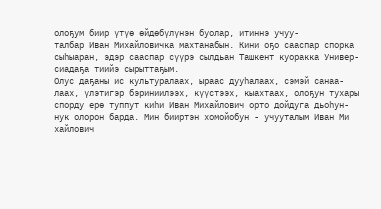олоҕум биир үтүө өйдөбүлүнэн буолар, итиннэ учуу-
талбар Иван Михайловичка махтанабын. Кини оҕо сааспар спорка
сыһыаран, эдэр сааспар сүүрэ сылдьан Ташкент куоракка Универ-
сиадаҕа тиийэ сырыттаҕым.
Олус даҕаны ис культуралаах, ыраас дууһалаах, сэмэй санаа-
лаах, үлэтигэр бэриниилээх, күүстээх, кыахтаах, олоҕун тухары
спорду ерө туппут киһи Иван Михайлович орто дойдуга дьоһун-
нук олорон барда. Мин бииртэн хомойобун - учууталым Иван Ми
хайлович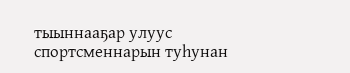тыыннааҕар улуус спортсменнарын туһунан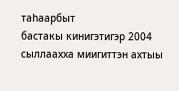таһаарбыт
бастакы кинигэтигэр 2004 сыллаахха миигиттэн ахтыы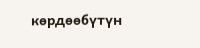көрдөөбүтүн